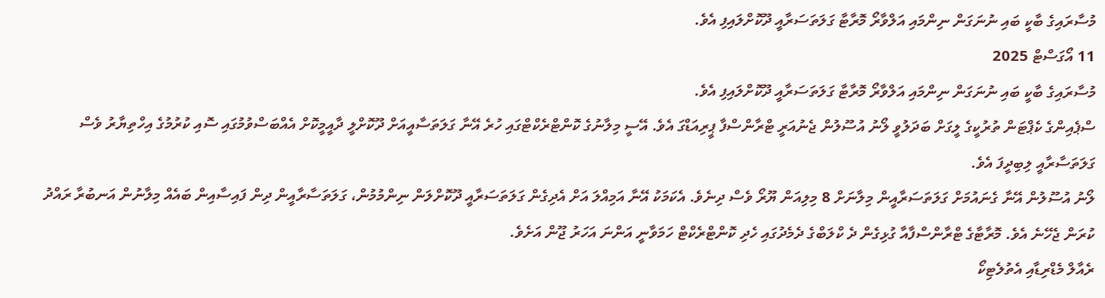މުސާރައިގެ ބާކީ ބައި ނުނަގަން ނިންމައި އަލްވާރޯ މޮރާޓާ ގަލަތަސަރާއީ ދޫކޮށްލައިފި އެވެ.
11 އޯގަސްޓް 2025
މުސާރައިގެ ބާކީ ބައި ނުނަގަން ނިންމައި އަލްވާރޯ މޮރާޓާ ގަލަތަސަރާއީ ދޫކޮށްލައިފި އެވެ.
ސްޕެއިންގެ ކެޕްޓަން ތުރުކީގެ ލީގަށް ބަދަލުވީ ލޯނު އުސޫލުން ޖެނުއަރީ ޓްރާންސްފާ ޕީރިއަޑްގަ އެވެ. އޭސީ މިލާނުގެ ކޮންޓްރެކްޓްގައި ހުރެ އޭނާ ގަލަތަސާއީއަށް ދޫކޮށްލީ ދާއީމީކޮށް އެއްބަސްވުމުގައި ސޮއި ކުރުމުގެ އިހްތިޔާރު ވެސް ގަލަތަސާރާއީ ލިބިދީފަ އެވެ.
ލޯނު އުސޫލުން އޭނާ ގެނައުމަށް ގަލަތަސަރާއީން މިލާނަށް 8 މިލިއަން ޔޫރޯ ވެސް ދިނެވެ. އެކަމަކު އޭނާ އަމިއްލަ އަށް އެދިގެން ގަލަތަސަރާއީ ދޫކޮށްލަން ނިންމުމުން، ގަލަތަސާރާއީން ދިން ފައިސާއިން ބައެއް މިލާނުން އަނބުރާ ރައްދު ކުރަން ޖެހޭނެ އެވެ. މޮރާޓާގެ ޓްރާންސްފާއާ ގުޅިގެން ދެ ކްލަބްގެ ދެމެދުގައި ހެދި ކޮންޓްރެކްޓް ހަމަވާނީ އަންނަ އަހަރު ޖޫން އަށެވެ.
ރެއާލް މެޑްރިޑާއި އެތުލެޓިކޯ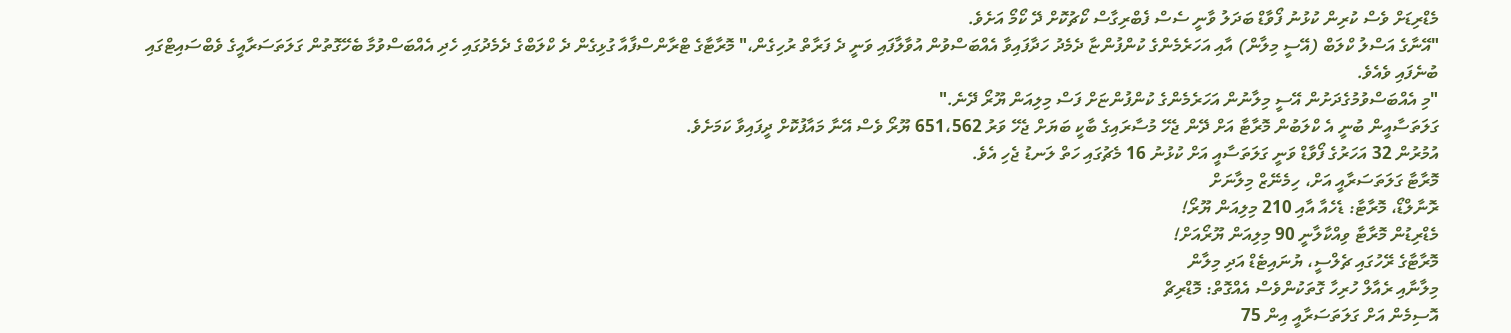މެޑްރިޑަށް ވެސް ކުރިން ކުޅުނު ފޯވާޑް ބަދަލު ވާނީ ސެސް ފެބްރިގާސް ކޯޗުކޮށް ދޭ ކޯމޯ އަށެވެ.
"އޭނާގެ އަސްލު ކްލަބް (އޭސީ މިލާން) އާއި އަހަރެމެންގެ ކުންފުންޏާ ދެމެދު ހަދާފައިވާ އެއްބަސްވުން އުވާލާފައި ވަނީ ދެ ފަރާތް ރުހިގެން،" މޮރާޓާގެ ޓްރާންސްފާއާ ގުޅިގެން ދެ ކްލަބްގެ ދެމެދުގައި ހެދި އެއްބަސްވުމާ ބެހޭގޮތުން ގަލަތަސަރާއީގެ ވެބްސައިޓްގައި ބުނެފައި ވެއެވެ.
"މި އެއްބަސްވުމުގެދަށުން އޭސީ މިލާނުން އަހަރެމެންގެ ކުންފުންޏަށް ފަސް މިލިއަން ޔޫރޯ ދޭނެ."
ގަލަތަސާއީން ބުނީ އެ ކްލަބުން މޮރާޓާ އަށް ދޭން ޖެހޭ މުސާރައިގެ ބާކީ ބަޔަށް ޖެހޭ ވަރު 651،562 ޔޫރޯ ވެސް އޭނާ މައާފުކޮށް ދީފައިވާ ކަމަށެވެ.
އުމުރުން 32 އަހަރުގެ ފޯވާޑް ވަނީ ގަލަތަސާއީ އަށް ކުޅުނު 16 މެޗުގައި ހަތް ލަނޑު ޖެހި އެވެ.
މޮރާޓާ ގަލަތަސަރާއީ އަށް، ހިމެނޭޒް މިލާނަށް
ރޮނާލްޑޯ، މޮރާޓާ: ޑެހެއާ އާއި 210 މިލިއަން ޔޫރޯ!
މެޑްރިޑުން މޮރާޓާ ވިއްކާލާނީ 90 މިލިއަން ޔޫރޯއަށް!
މޮރާޓާގެ ރޭހުގައި ޗެލްސީ، ޔުނައިޓެޑް އަދި މިލާން
މިލާނާއި ރެއާލް ހުރިހާ ގޮތަކުންވެސް އެއްގޮތް: މޮޑްރިޗް
އޮސިމެން އަށް ގަލަތަސަރާއީ އިން 75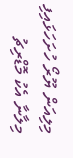މިލިއަން ޔޫރޯ ހުށަހަޅައިފި
މިލާނާ އެކު މޮޑްރިޗު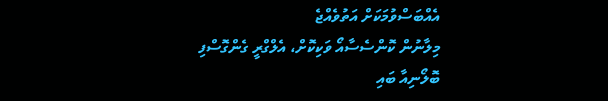އެއްބަސްވުމަކަށް އަތުވެއްޖެ
މިލާނުން ކޮންސެސާއޯ ވަކިކޮށް، އެލްގްރީ ގެންގޮސްފި
ބޮލޯނިއާ ބައި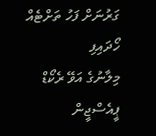ގަރުނަށް ފަހު ތަށްޓެއް ހޯދައިފި
މިލާނުގެ އަވޭ ރެކޯޑް ޕީއެސްޖީން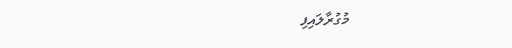މުގުރާލައިފި